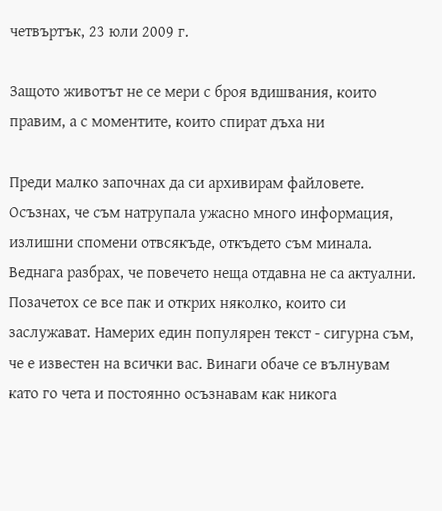четвъртък, 23 юли 2009 г.

Защото животът не се мери с броя вдишвания, които правим, а с моментите, които спират дъха ни

Преди малко започнах да си архивирам файловете. Осъзнах, че съм натрупала ужасно много информация, излишни спомени отвсякъде, откъдето съм минала. Веднага разбрах, че повечето неща отдавна не са актуални. Позачетох се все пак и открих няколко, които си заслужават. Намерих един популярен текст - сигурна съм, че е известен на всички вас. Винаги обаче се вълнувам като го чета и постоянно осъзнавам как никога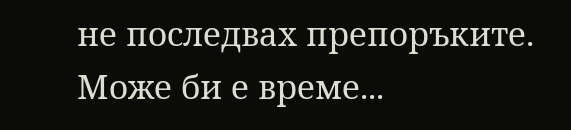не последвах препоръките. Може би е време...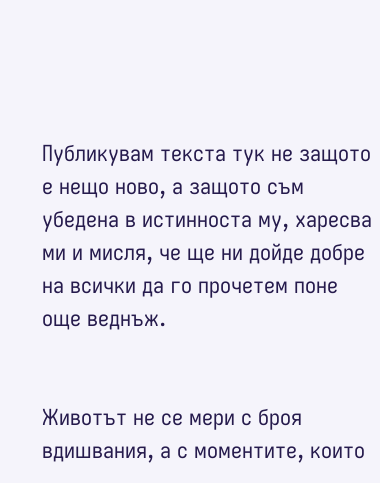Публикувам текста тук не защото е нещо ново, а защото съм убедена в истинноста му, харесва ми и мисля, че ще ни дойде добре на всички да го прочетем поне още веднъж.


Животът не се мери с броя вдишвания, а с моментите, които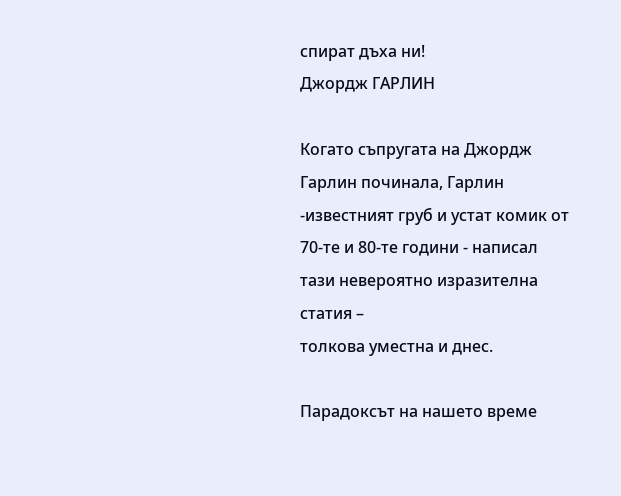спират дъха ни!
Джордж ГАРЛИН

Когато съпругата на Джордж Гарлин починала, Гарлин -известният груб и устат комик от 70-те и 80-те години - написал тази невероятно изразителна статия –
толкова уместна и днес.

Парадоксът на нашето време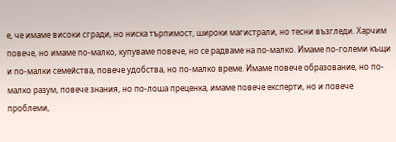е, че имаме високи сгради, но ниска търпимост, широки магистрали, но тесни възгледи. Харчим повече, но имаме по-малко, купуваме повече, но се радваме на по-малко. Имаме по-големи къщи и по-малки семейства, повече удобства, но по-малко време. Имаме повече образование, но по-малко разум, повече знания, но по-лоша преценка, имаме повече експерти, но и повече проблеми,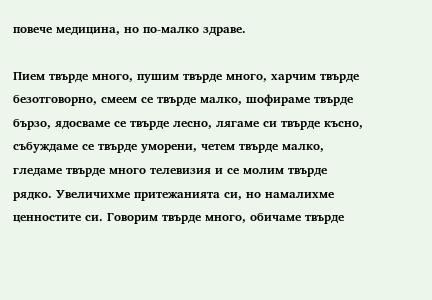повече медицина, но по-малко здраве.

Пием твърде много, пушим твърде много, харчим твърде безотговорно, смеем се твърде малко, шофираме твърде бързо, ядосваме се твърде лесно, лягаме си твърде късно, събуждаме се твърде уморени, четем твърде малко, гледаме твърде много телевизия и се молим твърде рядко. Увеличихме притежанията си, но намалихме ценностите си. Говорим твърде много, обичаме твърде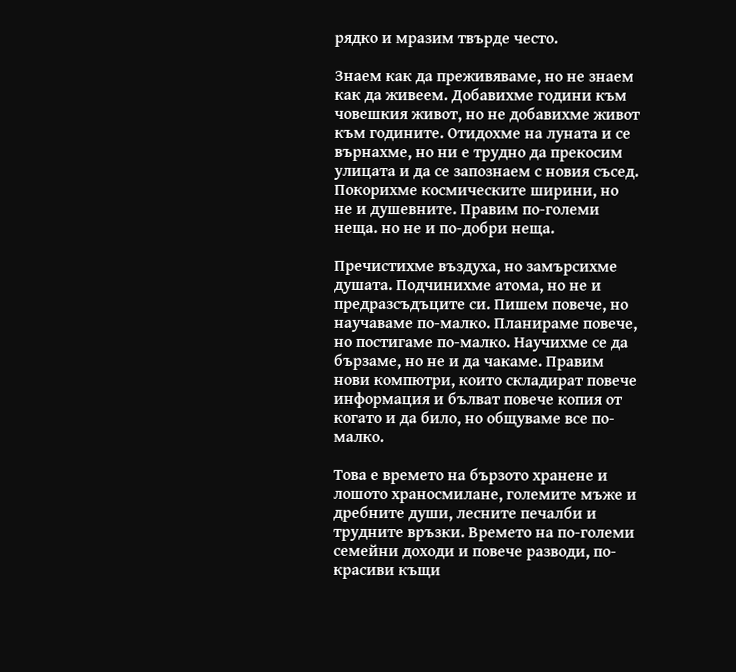рядко и мразим твърде често.

Знаем как да преживяваме, но не знаем как да живеем. Добавихме години към човешкия живот, но не добавихме живот към годините. Отидохме на луната и се върнахме, но ни е трудно да прекосим улицата и да се запознаем с новия съсед. Покорихме космическите ширини, но не и душевните. Правим по-големи неща. но не и по-добри неща.

Пречистихме въздуха, но замърсихме душата. Подчинихме атома, но не и предразсъдъците си. Пишем повече, но научаваме по-малко. Планираме повече, но постигаме по-малко. Научихме се да бързаме, но не и да чакаме. Правим нови компютри, които складират повече информация и бълват повече копия от когато и да било, но общуваме все по-малко.

Това е времето на бързото хранене и лошото храносмилане, големите мъже и дребните души, лесните печалби и трудните връзки. Времето на по-големи семейни доходи и повече разводи, по-красиви къщи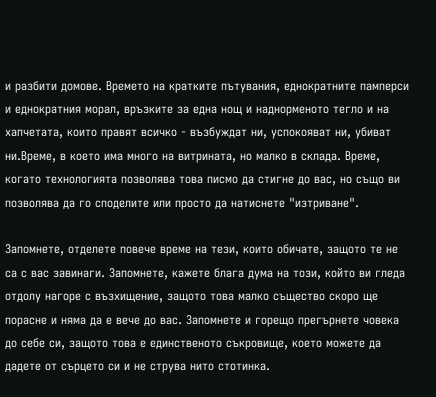и разбити домове. Времето на кратките пътувания, еднократните памперси и еднократния морал, връзките за една нощ и наднорменото тегло и на хапчетата, които правят всичко - възбуждат ни, успокояват ни, убиват ни.Време, в което има много на витрината, но малко в склада. Време, когато технологията позволява това писмо да стигне до вас, но също ви позволява да го споделите или просто да натиснете "изтриване".

Запомнете, отделете повече време на тези, които обичате, защото те не са с вас завинаги. Запомнете, кажете блага дума на този, който ви гледа отдолу нагоре с възхищение, защото това малко същество скоро ще порасне и няма да е вече до вас. Запомнете и горещо прегърнете човека до себе си, защото това е единственото съкровище, което можете да дадете от сърцето си и не струва нито стотинка.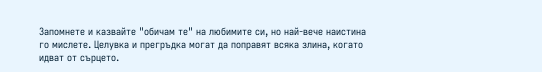Запомнете и казвайте "обичам те" на любимите си, но най-вече наистина го мислете. Целувка и прегръдка могат да поправят всяка злина, когато идват от сърцето.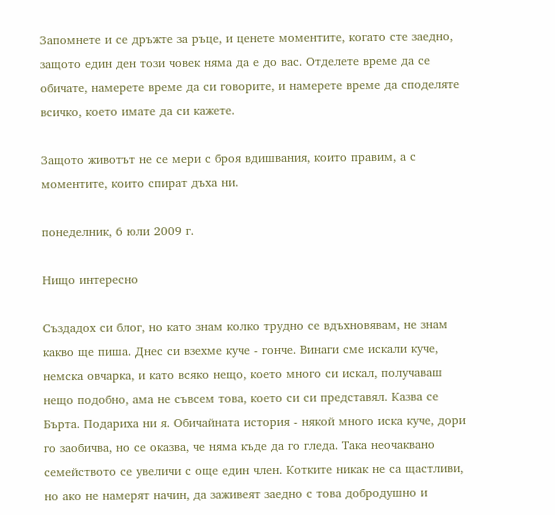Запомнете и се дръжте за ръце, и ценете моментите, когато сте заедно, защото един ден този човек няма да е до вас. Отделете време да се обичате, намерете време да си говорите, и намерете време да споделяте всичко, което имате да си кажете.

Защото животът не се мери с броя вдишвания, които правим, а с моментите, които спират дъха ни.

понеделник, 6 юли 2009 г.

Нищо интересно

Създадох си блог, но като знам колко трудно се вдъхновявам, не знам какво ще пиша. Днес си взехме куче - гонче. Винаги сме искали куче, немска овчарка, и като всяко нещо, което много си искал, получаваш нещо подобно, ама не съвсем това, което си си представял. Казва се Бърта. Подариха ни я. Обичайната история - някой много иска куче, дори го заобичва, но се оказва, че няма къде да го гледа. Така неочаквано семейството се увеличи с още един член. Котките никак не са щастливи, но ако не намерят начин, да заживеят заедно с това добродушно и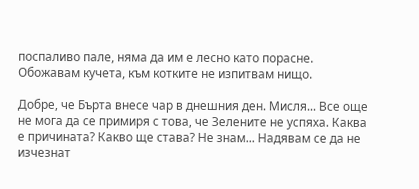поспаливо пале, няма да им е лесно като порасне. Обожавам кучета, към котките не изпитвам нищо.

Добре, че Бърта внесе чар в днешния ден. Мисля... Все още не мога да се примиря с това, че Зелените не успяха. Каква е причината? Какво ще става? Не знам... Надявам се да не изчезнат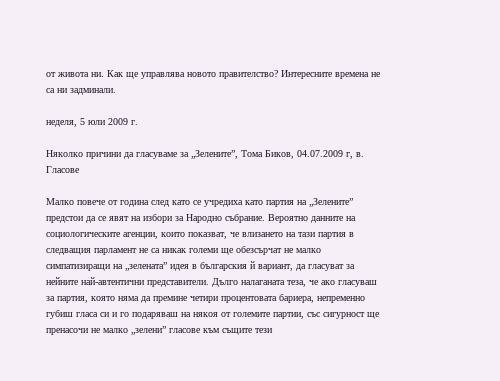от живота ни. Как ще управлява новото правителство? Интересните времена не са ни задминали.

неделя, 5 юли 2009 г.

Няколко причини да гласуваме за „Зелените”, Тома Биков, 04.07.2009 г, в. Гласове

Малко повече от година след като се учредиха като партия на „Зелените” предстои да се явят на избори за Народно събрание. Вероятно данните на социологическите агенции, които показват, че влизането на тази партия в следващия парламент не са никак големи ще обезсърчат не малко симпатизиращи на „зелената” идея в българския й вариант, да гласуват за нейните най-автентични представители. Дълго налаганата теза, че ако гласуваш за партия, която няма да премине четири процентовата бариера, непременно губиш гласа си и го подаряваш на някоя от големите партии, със сигурност ще пренасочи не малко „зелени” гласове към същите тези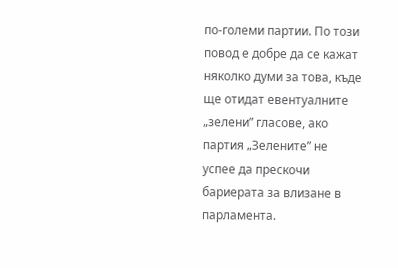по-големи партии. По този повод е добре да се кажат няколко думи за това, къде ще отидат евентуалните „зелени” гласове, ако партия „Зелените” не успее да прескочи бариерата за влизане в парламента.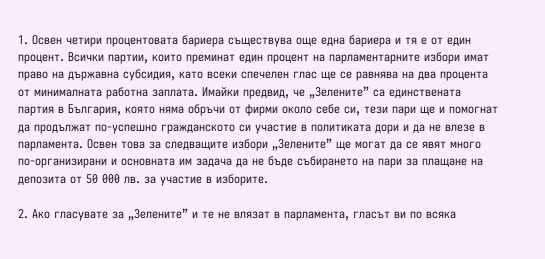1. Освен четири процентовата бариера съществува още една бариера и тя е от един процент. Всички партии, които преминат един процент на парламентарните избори имат право на държавна субсидия, като всеки спечелен глас ще се равнява на два процента от минималната работна заплата. Имайки предвид, че „Зелените” са единствената партия в България, която няма обръчи от фирми около себе си, тези пари ще и помогнат да продължат по-успешно гражданското си участие в политиката дори и да не влезе в парламента. Освен това за следващите избори „Зелените” ще могат да се явят много по-организирани и основната им задача да не бъде събирането на пари за плащане на депозита от 50 000 лв. за участие в изборите.

2. Ако гласувате за „Зелените” и те не влязат в парламента, гласът ви по всяка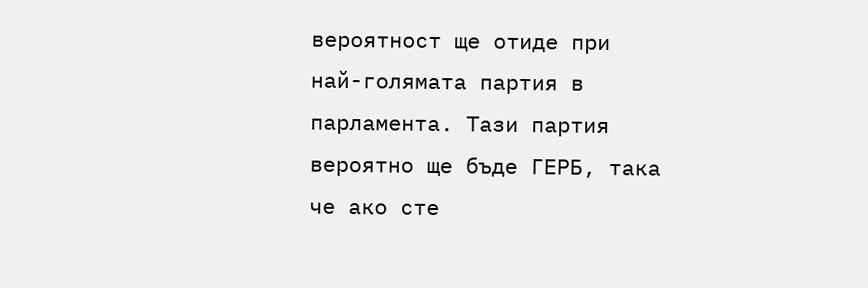вероятност ще отиде при най-голямата партия в парламента. Тази партия вероятно ще бъде ГЕРБ, така че ако сте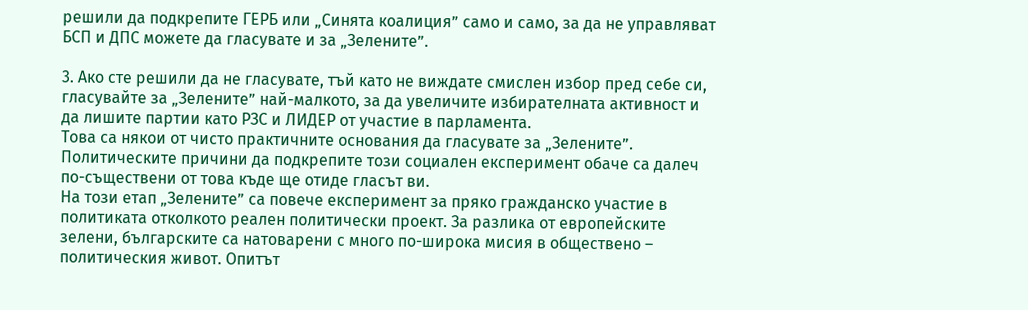решили да подкрепите ГЕРБ или „Синята коалиция” само и само, за да не управляват БСП и ДПС можете да гласувате и за „Зелените”.

3. Ако сте решили да не гласувате, тъй като не виждате смислен избор пред себе си, гласувайте за „Зелените” най-малкото, за да увеличите избирателната активност и да лишите партии като РЗС и ЛИДЕР от участие в парламента.
Това са някои от чисто практичните основания да гласувате за „Зелените”. Политическите причини да подкрепите този социален експеримент обаче са далеч по-съществени от това къде ще отиде гласът ви.
На този етап „Зелените” са повече експеримент за пряко гражданско участие в политиката отколкото реален политически проект. За разлика от европейските зелени, българските са натоварени с много по-широка мисия в обществено – политическия живот. Опитът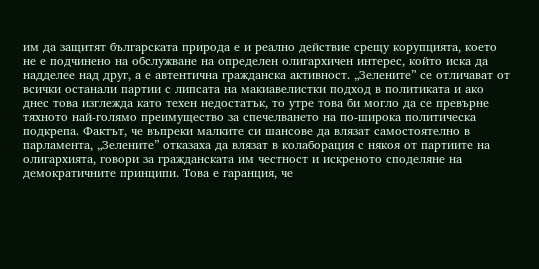им да защитят българската природа е и реално действие срещу корупцията, което не е подчинено на обслужване на определен олигархичен интерес, който иска да надделее над друг, а е автентична гражданска активност. „Зелените” се отличават от всички останали партии с липсата на макиавелистки подход в политиката и ако днес това изглежда като техен недостатък, то утре това би могло да се превърне тяхното най-голямо преимущество за спечелването на по-широка политическа подкрепа. Фактът, че въпреки малките си шансове да влязат самостоятелно в парламента, „Зелените” отказаха да влязат в колаборация с някоя от партиите на олигархията, говори за гражданската им честност и искреното споделяне на демократичните принципи. Това е гаранция, че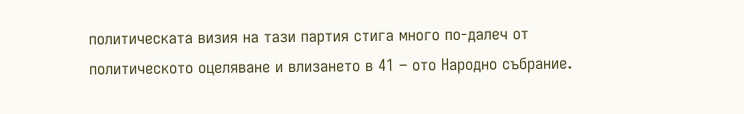политическата визия на тази партия стига много по-далеч от политическото оцеляване и влизането в 41 – ото Народно събрание.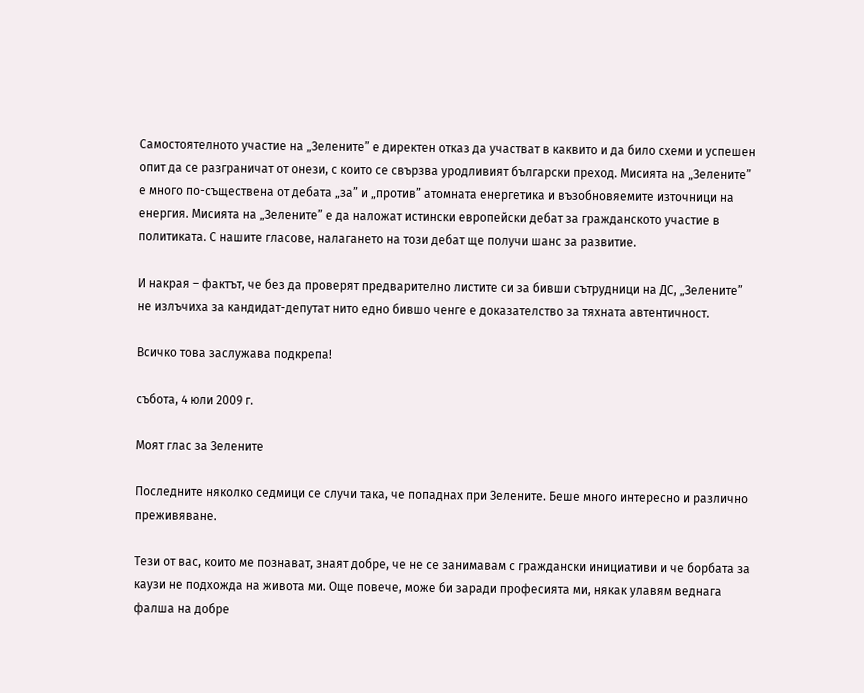Самостоятелното участие на „Зелените” е директен отказ да участват в каквито и да било схеми и успешен опит да се разграничат от онези, с които се свързва уродливият български преход. Мисията на „Зелените” е много по-съществена от дебата „за” и „против” атомната енергетика и възобновяемите източници на енергия. Мисията на „Зелените” е да наложат истински европейски дебат за гражданското участие в политиката. С нашите гласове, налагането на този дебат ще получи шанс за развитие.

И накрая – фактът, че без да проверят предварително листите си за бивши сътрудници на ДС, „Зелените” не излъчиха за кандидат-депутат нито едно бившо ченге е доказателство за тяхната автентичност.

Всичко това заслужава подкрепа!

събота, 4 юли 2009 г.

Моят глас за Зелените

Последните няколко седмици се случи така, че попаднах при Зелените. Беше много интересно и различно преживяване.

Тези от вас, които ме познават, знаят добре, че не се занимавам с граждански инициативи и че борбата за каузи не подхожда на живота ми. Още повече, може би заради професията ми, някак улавям веднага фалша на добре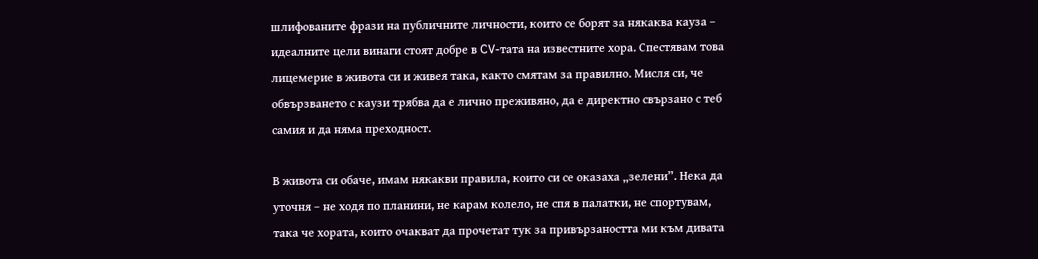шлифованите фрази на публичните личности, които се борят за някаква кауза – идеалните цели винаги стоят добре в CV-тата на известните хора. Спестявам това лицемерие в живота си и живея така, както смятам за правилно. Мисля си, че обвързването с каузи трябва да е лично преживяно, да е директно свързано с теб самия и да няма преходност.

В живота си обаче, имам някакви правила, които си се оказаха „зелени”. Нека да уточня – не ходя по планини, не карам колело, не спя в палатки, не спортувам, така че хората, които очакват да прочетат тук за привързаността ми към дивата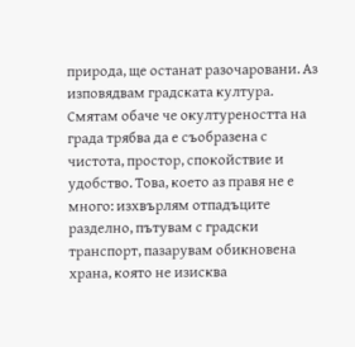природа, ще останат разочаровани. Аз изповядвам градската култура. Смятам обаче че окултуреността на града трябва да е съобразена с чистота, простор, спокойствие и удобство. Това, което аз правя не е много: изхвърлям отпадъците разделно, пътувам с градски транспорт, пазарувам обикновена храна, която не изисква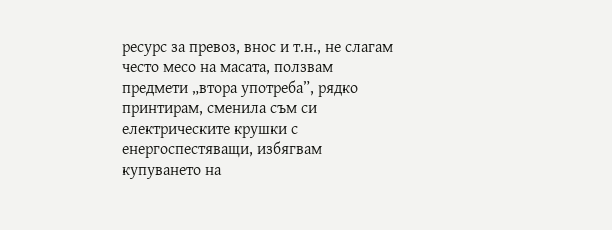ресурс за превоз, внос и т.н., не слагам често месо на масата, ползвам предмети „втора употреба”, рядко принтирам, сменила съм си електрическите крушки с енергоспестяващи, избягвам купуването на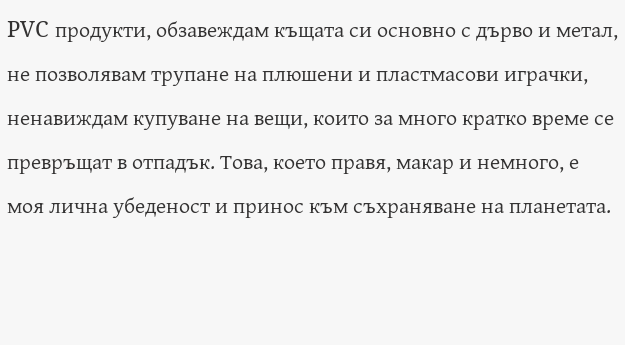PVC продукти, обзавеждам къщата си основно с дърво и метал, не позволявам трупане на плюшени и пластмасови играчки, ненавиждам купуване на вещи, които за много кратко време се превръщат в отпадък. Това, което правя, макар и немного, е моя лична убеденост и принос към съхраняване на планетата.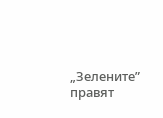„Зелените” правят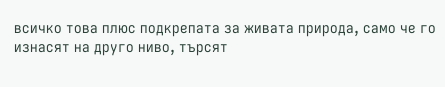всичко това плюс подкрепата за живата природа, само че го изнасят на друго ниво, търсят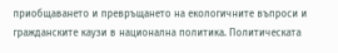приобщаването и превръщането на екологичните въпроси и гражданските каузи в национална политика. Политическата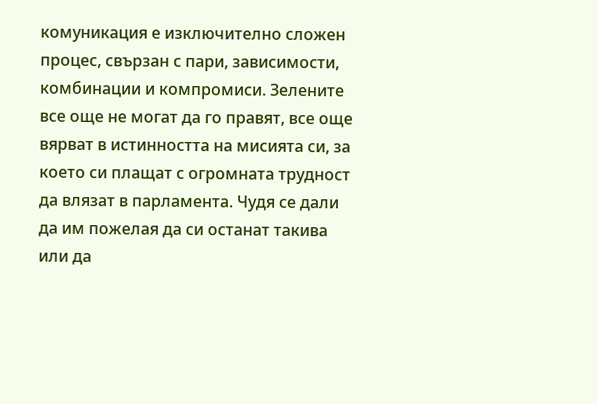комуникация е изключително сложен процес, свързан с пари, зависимости, комбинации и компромиси. Зелените все още не могат да го правят, все още вярват в истинността на мисията си, за което си плащат с огромната трудност да влязат в парламента. Чудя се дали да им пожелая да си останат такива или да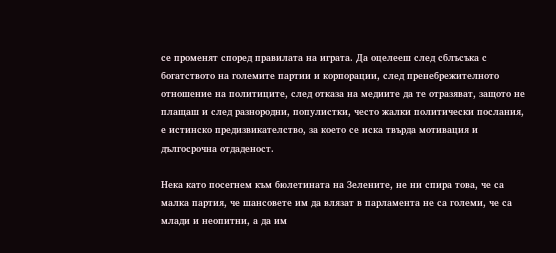се променят според правилата на играта. Да оцелееш след сблъсъка с богатството на големите партии и корпорации, след пренебрежителното отношение на политиците, след отказа на медиите да те отразяват, защото не плащаш и след разнородни, популистки, често жалки политически послания, е истинско предизвикателство, за което се иска твърда мотивация и дългосрочна отдаденост.

Нека като посегнем към бюлетината на Зелените, не ни спира това, че са малка партия, че шансовете им да влязат в парламента не са големи, че са млади и неопитни, а да им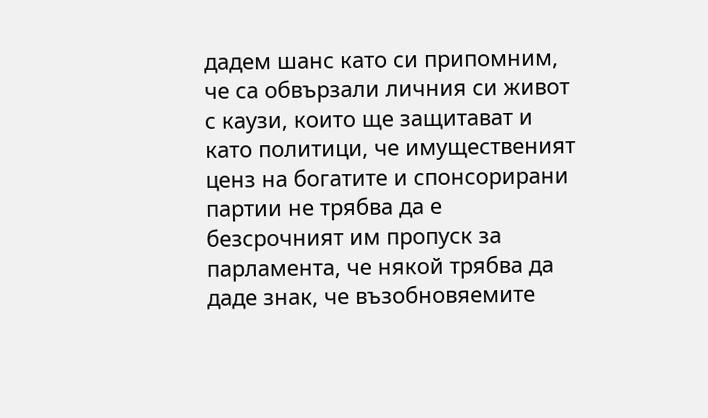дадем шанс като си припомним, че са обвързали личния си живот с каузи, които ще защитават и като политици, че имущественият ценз на богатите и спонсорирани партии не трябва да е безсрочният им пропуск за парламента, че някой трябва да даде знак, че възобновяемите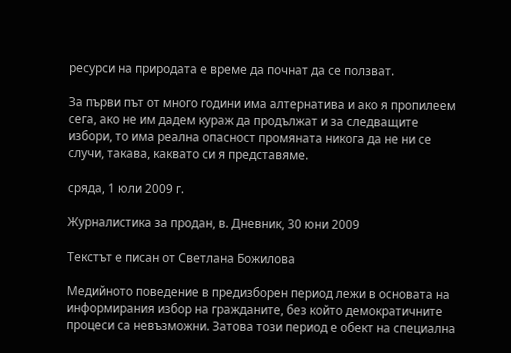ресурси на природата е време да почнат да се ползват.

За първи път от много години има алтернатива и ако я пропилеем сега, ако не им дадем кураж да продължат и за следващите избори, то има реална опасност промяната никога да не ни се случи, такава, каквато си я представяме.

сряда, 1 юли 2009 г.

Журналистика за продан, в. Дневник, 30 юни 2009

Текстът е писан от Светлана Божилова

Медийното поведение в предизборен период лежи в основата на информирания избор на гражданите, без който демократичните процеси са невъзможни. Затова този период е обект на специална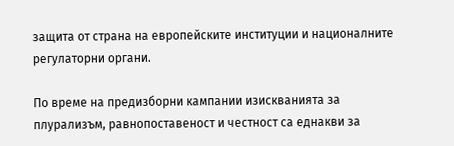защита от страна на европейските институции и националните регулаторни органи.

По време на предизборни кампании изискванията за плурализъм, равнопоставеност и честност са еднакви за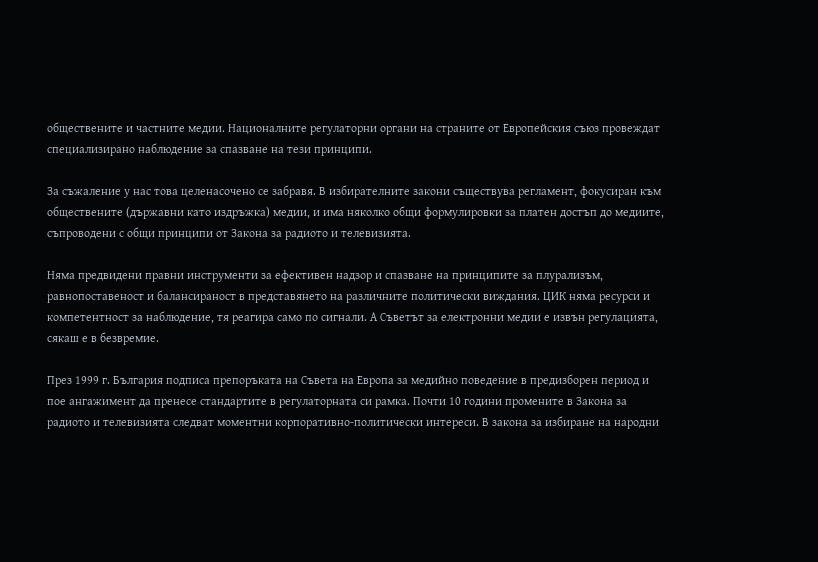обществените и частните медии. Националните регулаторни органи на страните от Европейския съюз провеждат специализирано наблюдение за спазване на тези принципи.

За съжаление у нас това целенасочено се забравя. В избирателните закони съществува регламент, фокусиран към обществените (държавни като издръжка) медии, и има няколко общи формулировки за платен достъп до медиите, съпроводени с общи принципи от Закона за радиото и телевизията.

Няма предвидени правни инструменти за ефективен надзор и спазване на принципите за плурализъм, равнопоставеност и балансираност в представянето на различните политически виждания. ЦИК няма ресурси и компетентност за наблюдение, тя реагира само по сигнали. А Съветът за електронни медии е извън регулацията, сякаш е в безвремие.

През 1999 г. България подписа препоръката на Съвета на Европа за медийно поведение в предизборен период и пое ангажимент да пренесе стандартите в регулаторната си рамка. Почти 10 години промените в Закона за радиото и телевизията следват моментни корпоративно-политически интереси. В закона за избиране на народни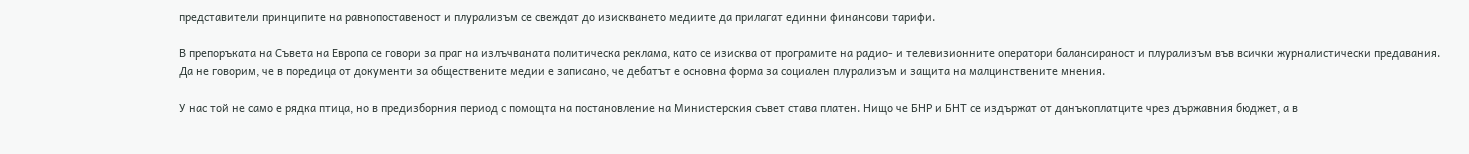представители принципите на равнопоставеност и плурализъм се свеждат до изискването медиите да прилагат единни финансови тарифи.

В препоръката на Съвета на Европа се говори за праг на излъчваната политическа реклама, като се изисква от програмите на радио- и телевизионните оператори балансираност и плурализъм във всички журналистически предавания. Да не говорим, че в поредица от документи за обществените медии е записано, че дебатът е основна форма за социален плурализъм и защита на малцинствените мнения.

У нас той не само е рядка птица, но в предизборния период с помощта на постановление на Министерския съвет става платен. Нищо че БНР и БНТ се издържат от данъкоплатците чрез държавния бюджет, а в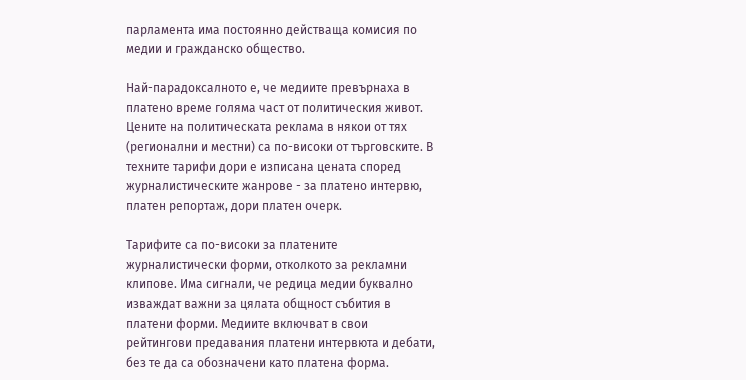парламента има постоянно действаща комисия по медии и гражданско общество.

Най-парадоксалното е, че медиите превърнаха в платено време голяма част от политическия живот. Цените на политическата реклама в някои от тях (регионални и местни) са по-високи от търговските. В техните тарифи дори е изписана цената според журналистическите жанрове - за платено интервю, платен репортаж, дори платен очерк.

Тарифите са по-високи за платените журналистически форми, отколкото за рекламни клипове. Има сигнали, че редица медии буквално изваждат важни за цялата общност събития в платени форми. Медиите включват в свои рейтингови предавания платени интервюта и дебати, без те да са обозначени като платена форма.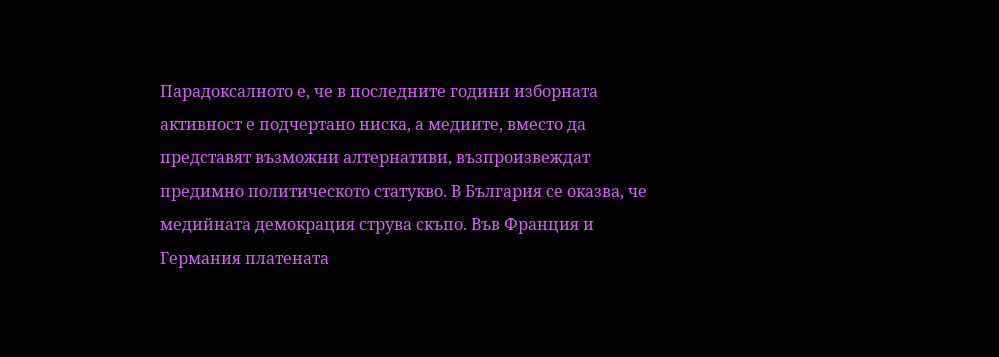Парадоксалното е, че в последните години изборната активност е подчертано ниска, а медиите, вместо да представят възможни алтернативи, възпроизвеждат предимно политическото статукво. В България се оказва, че медийната демокрация струва скъпо. Във Франция и Германия платената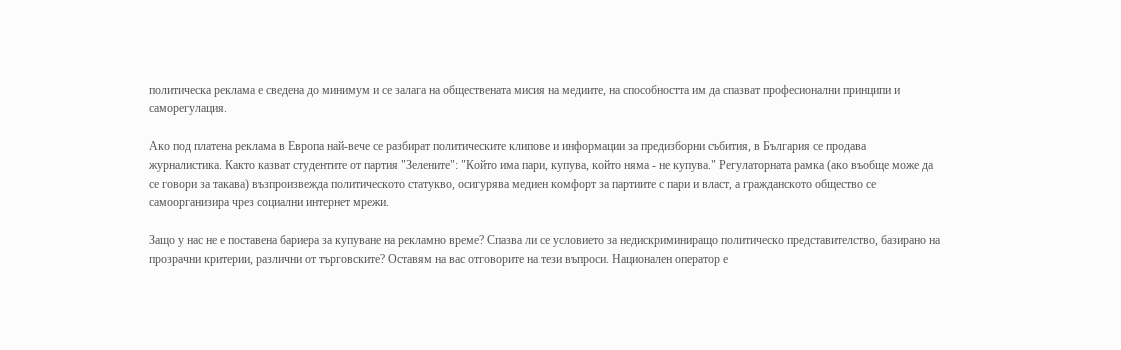политическа реклама е сведена до минимум и се залага на обществената мисия на медиите, на способността им да спазват професионални принципи и саморегулация.

Ако под платена реклама в Европа най-вече се разбират политическите клипове и информации за предизборни събития, в България се продава журналистика. Както казват студентите от партия "Зелените": "Който има пари, купува, който няма - не купува." Регулаторната рамка (ако въобще може да се говори за такава) възпроизвежда политическото статукво, осигурява медиен комфорт за партиите с пари и власт, а гражданското общество се самоорганизира чрез социални интернет мрежи.

Защо у нас не е поставена бариера за купуване на рекламно време? Спазва ли се условието за недискриминиращо политическо представителство, базирано на прозрачни критерии, различни от търговските? Оставям на вас отговорите на тези въпроси. Национален оператор е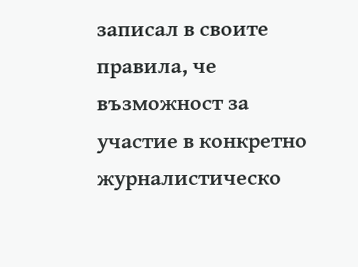записал в своите правила, че възможност за участие в конкретно журналистическо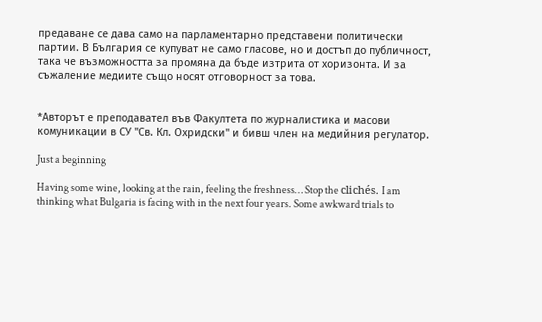предаване се дава само на парламентарно представени политически партии. В България се купуват не само гласове, но и достъп до публичност, така че възможността за промяна да бъде изтрита от хоризонта. И за съжаление медиите също носят отговорност за това.


*Авторът е преподавател във Факултета по журналистика и масови комуникации в СУ "Св. Кл. Охридски" и бивш член на медийния регулатор.

Just a beginning

Having some wine, looking at the rain, feeling the freshness… Stop the clichés. I am thinking what Bulgaria is facing with in the next four years. Some awkward trials to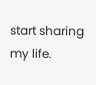start sharing my life.